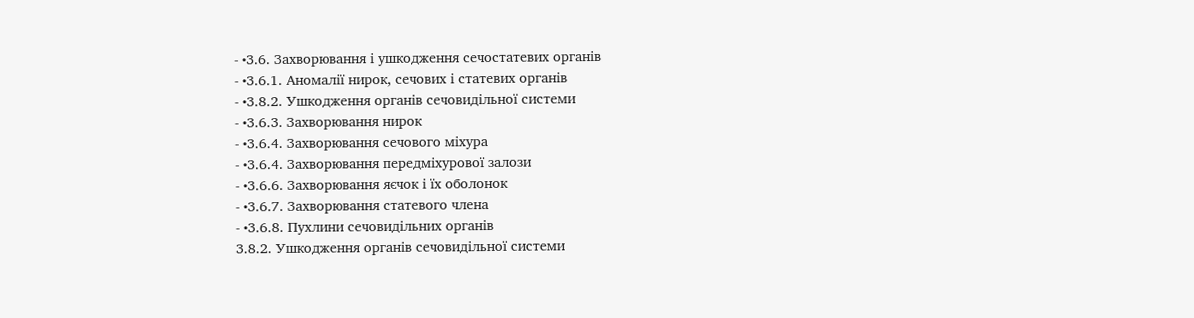- •3.6. Захворювання і ушкодження сечостатевих органів
- •3.6.1. Аномалії нирок, сечових і статевих органів
- •3.8.2. Ушкодження органів сечовидільної системи
- •3.6.3. Захворювання нирок
- •3.6.4. Захворювання сечового міхура
- •3.6.4. Захворювання передміхурової залози
- •3.6.6. Захворювання яєчок і їх оболонок
- •3.6.7. Захворювання статевого члена
- •3.6.8. Пухлини сечовидільних органів
3.8.2. Ушкодження органів сечовидільної системи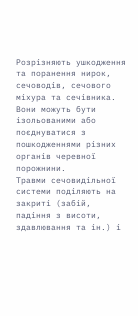Розрізняють ушкодження та поранення нирок, сечоводів, сечового міхура та сечівника. Вони можуть бути ізольованими або поєднуватися з пошкодженнями різних органів черевної порожнини.
Травми сечовидільної системи поділяють на закриті (забій, падіння з висоти, здавлювання та ін.) і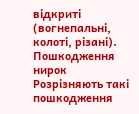відкриті (вогнепальні, колоті, різані).
Пошкодження нирок
Розрізняють такі пошкодження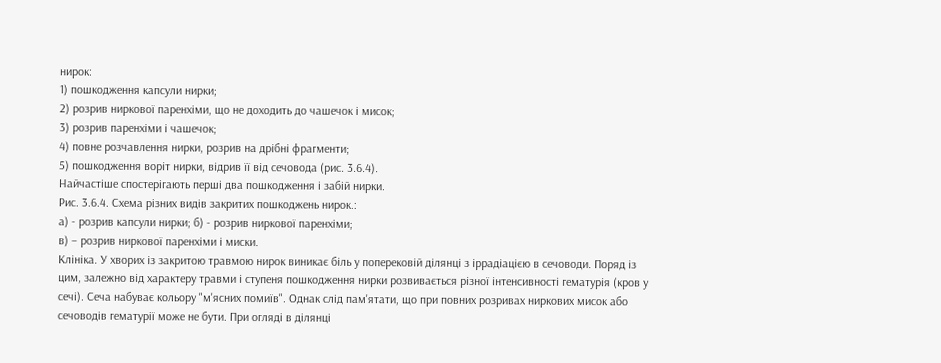нирок:
1) пошкодження капсули нирки;
2) розрив ниркової паренхіми, що не доходить до чашечок і мисок;
3) розрив паренхіми і чашечок;
4) повне розчавлення нирки, розрив на дрібні фрагменти;
5) пошкодження воріт нирки, відрив її від сечовода (рис. 3.6.4).
Найчастіше спостерігають перші два пошкодження і забій нирки.
Рис. 3.6.4. Схема різних видів закритих пошкоджень нирок.:
а) - розрив капсули нирки; б) - розрив ниркової паренхіми;
в) – розрив ниркової паренхіми і миски.
Клініка. У хворих із закритою травмою нирок виникає біль у поперековій ділянці з іррадіацією в сечоводи. Поряд із цим, залежно від характеру травми і ступеня пошкодження нирки розвивається різної інтенсивності гематурія (кров у сечі). Сеча набуває кольору "м'ясних помиїв". Однак слід пам'ятати, що при повних розривах ниркових мисок або сечоводів гематурії може не бути. При огляді в ділянці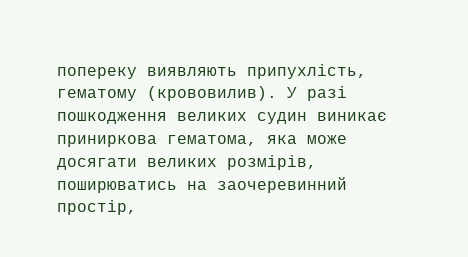попереку виявляють припухлість, гематому (крововилив). У разі пошкодження великих судин виникає приниркова гематома, яка може досягати великих розмірів, поширюватись на заочеревинний простір,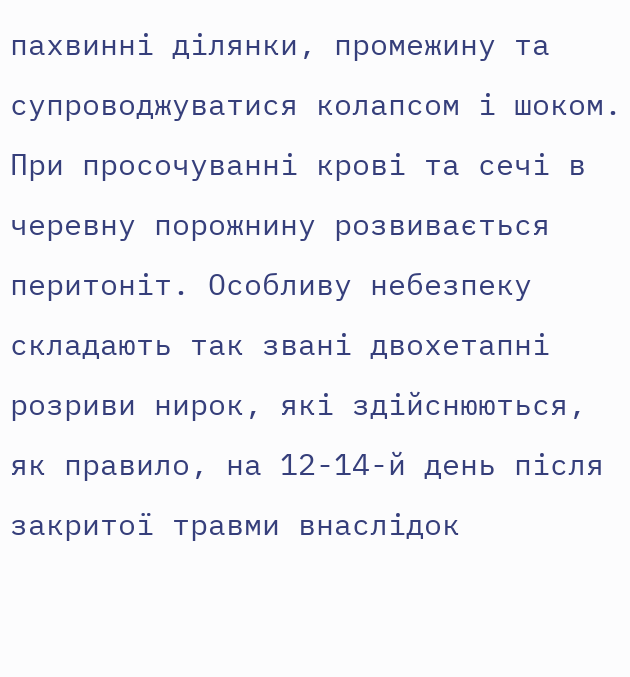пахвинні ділянки, промежину та супроводжуватися колапсом і шоком. При просочуванні крові та сечі в черевну порожнину розвивається перитоніт. Особливу небезпеку складають так звані двохетапні розриви нирок, які здійснюються, як правило, на 12-14-й день після закритої травми внаслідок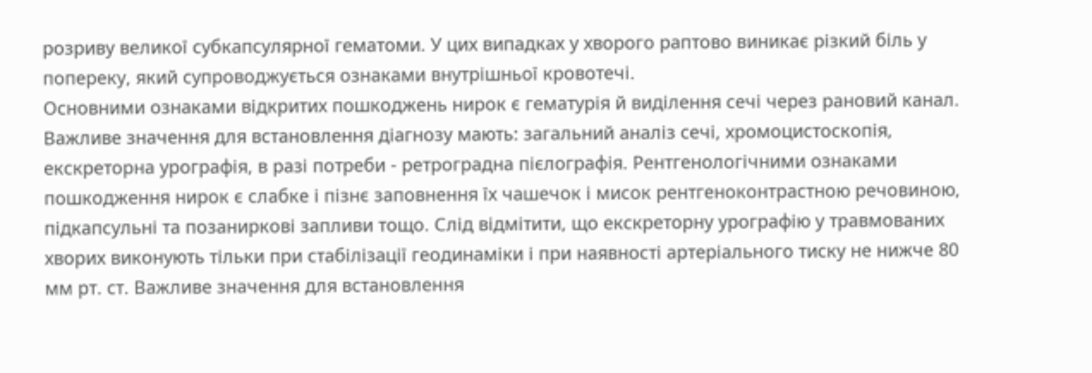розриву великої субкапсулярної гематоми. У цих випадках у хворого раптово виникає різкий біль у попереку, який супроводжується ознаками внутрішньої кровотечі.
Основними ознаками відкритих пошкоджень нирок є гематурія й виділення сечі через рановий канал.
Важливе значення для встановлення діагнозу мають: загальний аналіз сечі, хромоцистоскопія, екскреторна урографія, в разі потреби - ретроградна пієлографія. Рентгенологічними ознаками пошкодження нирок є слабке і пізнє заповнення їх чашечок і мисок рентгеноконтрастною речовиною, підкапсульні та позаниркові запливи тощо. Слід відмітити, що екскреторну урографію у травмованих хворих виконують тільки при стабілізації геодинаміки і при наявності артеріального тиску не нижче 80 мм рт. ст. Важливе значення для встановлення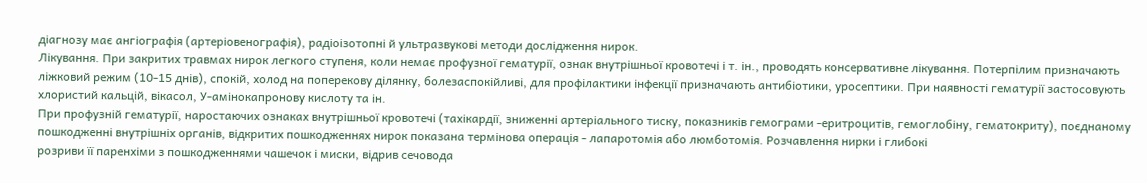діагнозу має ангіографія (артеріовенографія), радіоізотопні й ультразвукові методи дослідження нирок.
Лікування. При закритих травмах нирок легкого ступеня, коли немає профузної гематурії, ознак внутрішньої кровотечі і т. ін., проводять консервативне лікування. Потерпілим призначають ліжковий режим (10-15 днів), спокій, холод на поперекову ділянку, болезаспокійливі, для профілактики інфекції призначають антибіотики, уросептики. При наявності гематурії застосовують хлористий кальцій, вікасол, У-амінокапронову кислоту та ін.
При профузній гематурії, наростаючих ознаках внутрішньої кровотечі (тахікардії, зниженні артеріального тиску, показників гемограми -еритроцитів, гемоглобіну, гематокриту), поєднаному пошкодженні внутрішніх органів, відкритих пошкодженнях нирок показана термінова операція - лапаротомія або люмботомія. Розчавлення нирки і глибокі
розриви її паренхіми з пошкодженнями чашечок і миски, відрив сечовода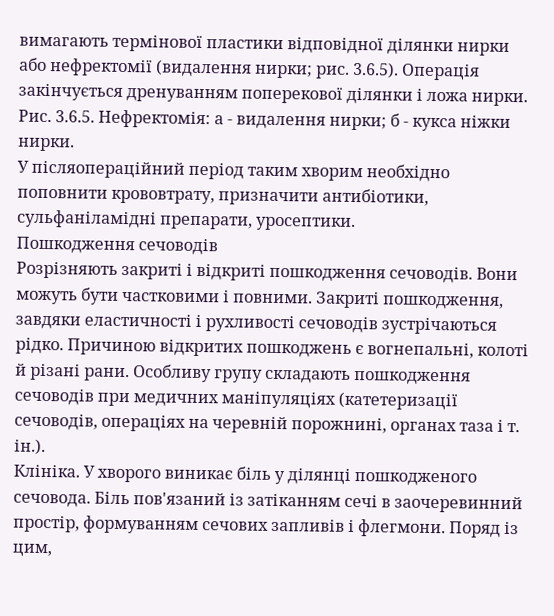вимагають термінової пластики відповідної ділянки нирки або нефректомії (видалення нирки; рис. 3.6.5). Операція закінчується дренуванням поперекової ділянки і ложа нирки.
Рис. 3.6.5. Нефректомія: а - видалення нирки; б - кукса ніжки нирки.
У післяопераційний період таким хворим необхідно поповнити крововтрату, призначити антибіотики, сульфаніламідні препарати, уросептики.
Пошкодження сечоводів
Розрізняють закриті і відкриті пошкодження сечоводів. Вони можуть бути частковими і повними. Закриті пошкодження, завдяки еластичності і рухливості сечоводів зустрічаються рідко. Причиною відкритих пошкоджень є вогнепальні, колоті й різані рани. Особливу групу складають пошкодження сечоводів при медичних маніпуляціях (катетеризації сечоводів, операціях на черевній порожнині, органах таза і т. ін.).
Клініка. У хворого виникає біль у ділянці пошкодженого сечовода. Біль пов'язаний із затіканням сечі в заочеревинний простір, формуванням сечових запливів і флегмони. Поряд із цим,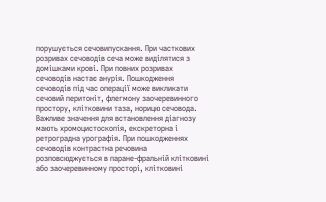порушується сечовипускання. При часткових розривах сечоводів сеча може виділятися з домішками крові. При повних розривах сечоводів настає анурія. Пошкодження сечоводів під час операції може викликати сечовий перитоніт, флегмону заочеревинного простору, клітковини таза, норицю сечовода. Важливе значення для встановлення діагнозу мають хромоцистоскопія, екскреторна і ретроградна урографія. При пошкодженнях сечоводів контрастна речовина розповсюджується в паране-фральній клітковині або заочеревинному просторі, клітковині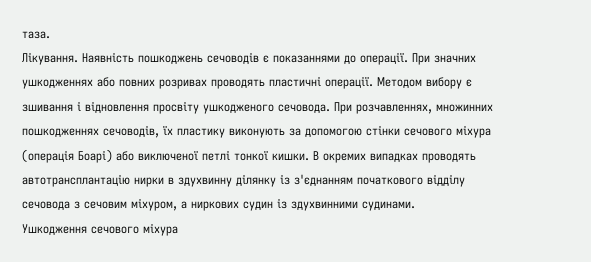таза.
Лікування. Наявність пошкоджень сечоводів є показаннями до операції. При значних ушкодженнях або повних розривах проводять пластичні операції. Методом вибору є зшивання і відновлення просвіту ушкодженого сечовода. При розчавленнях, множинних пошкодженнях сечоводів, їх пластику виконують за допомогою стінки сечового міхура (операція Боарі) або виключеної петлі тонкої кишки. В окремих випадках проводять автотрансплантацію нирки в здухвинну ділянку із з'єднанням початкового відділу сечовода з сечовим міхуром, а ниркових судин із здухвинними судинами.
Ушкодження сечового міхура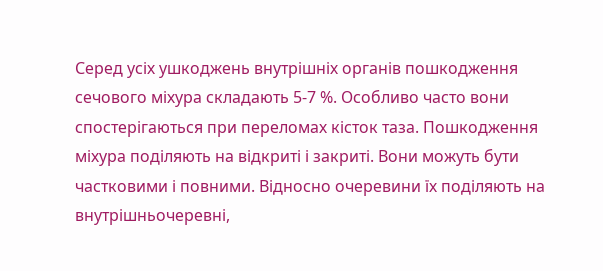Серед усіх ушкоджень внутрішніх органів пошкодження сечового міхура складають 5-7 %. Особливо часто вони спостерігаються при переломах кісток таза. Пошкодження міхура поділяють на відкриті і закриті. Вони можуть бути частковими і повними. Відносно очеревини їх поділяють на внутрішньочеревні,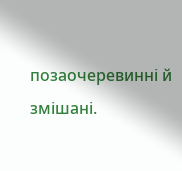позаочеревинні й змішані.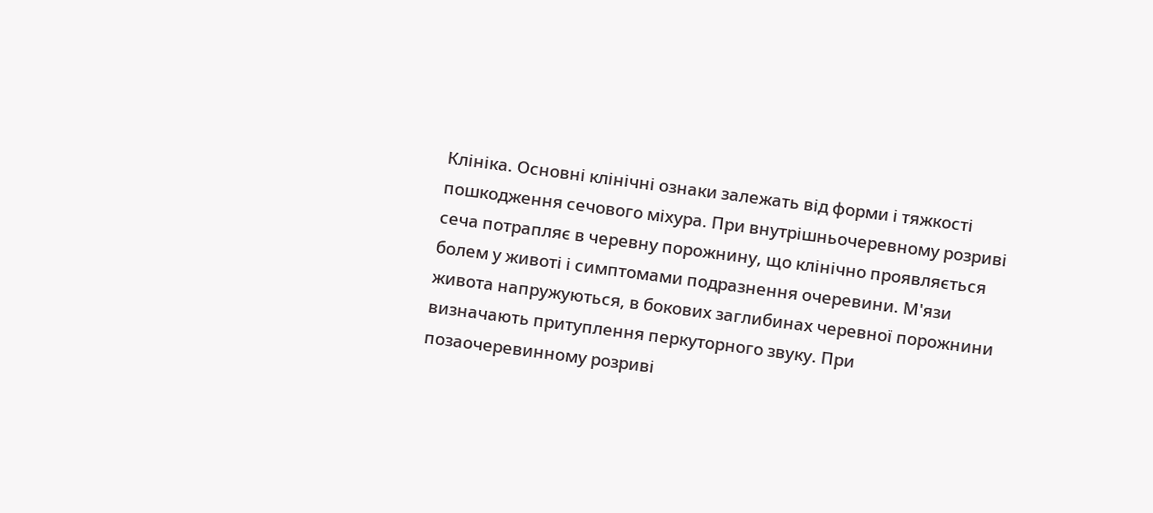Клініка. Основні клінічні ознаки залежать від форми і тяжкості пошкодження сечового міхура. При внутрішньочеревному розриві сеча потрапляє в черевну порожнину, що клінічно проявляється болем у животі і симптомами подразнення очеревини. М'язи живота напружуються, в бокових заглибинах черевної порожнини визначають притуплення перкуторного звуку. При позаочеревинному розриві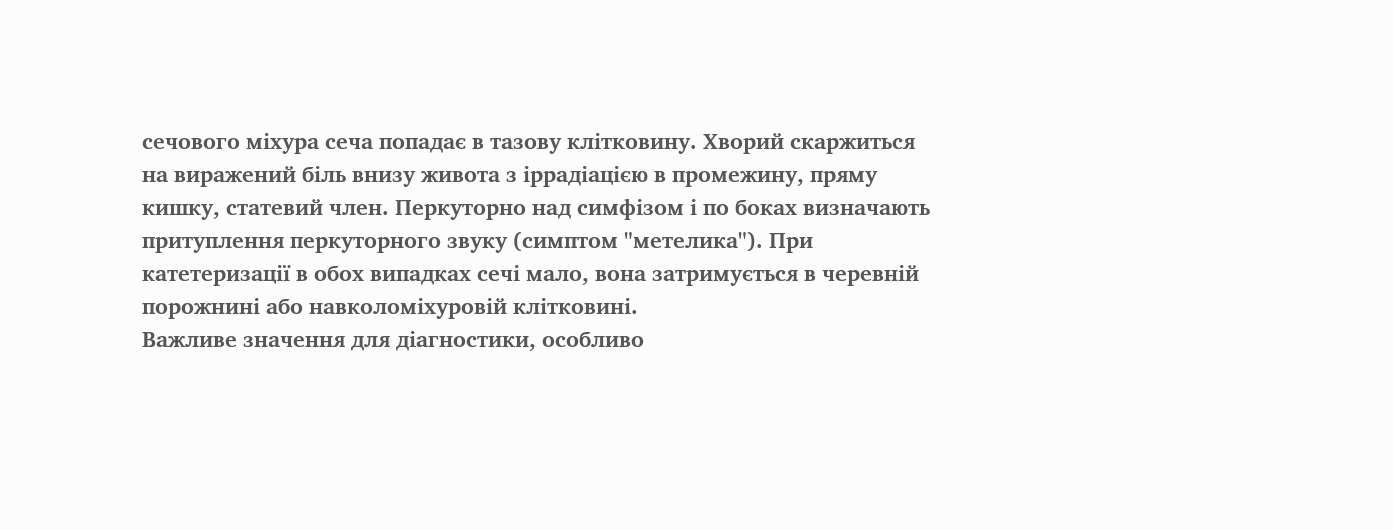сечового міхура сеча попадає в тазову клітковину. Хворий скаржиться на виражений біль внизу живота з іррадіацією в промежину, пряму кишку, статевий член. Перкуторно над симфізом і по боках визначають притуплення перкуторного звуку (симптом "метелика"). При катетеризації в обох випадках сечі мало, вона затримується в черевній порожнині або навколоміхуровій клітковині.
Важливе значення для діагностики, особливо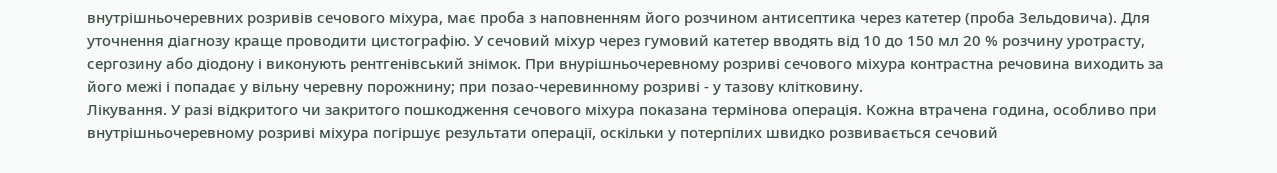внутрішньочеревних розривів сечового міхура, має проба з наповненням його розчином антисептика через катетер (проба Зельдовича). Для уточнення діагнозу краще проводити цистографію. У сечовий міхур через гумовий катетер вводять від 10 до 150 мл 20 % розчину уротрасту, сергозину або діодону і виконують рентгенівський знімок. При внурішньочеревному розриві сечового міхура контрастна речовина виходить за його межі і попадає у вільну черевну порожнину; при позао-черевинному розриві - у тазову клітковину.
Лікування. У разі відкритого чи закритого пошкодження сечового міхура показана термінова операція. Кожна втрачена година, особливо при внутрішньочеревному розриві міхура погіршує результати операції, оскільки у потерпілих швидко розвивається сечовий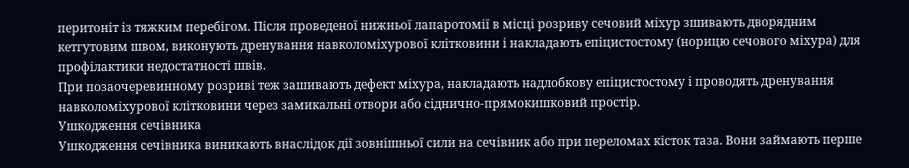перитоніт із тяжким перебігом. Після проведеної нижньої лапаротомії в місці розриву сечовий міхур зшивають дворядним кетгутовим швом, виконують дренування навколоміхурової клітковини і накладають епіцистостому (норицю сечового міхура) для профілактики недостатності швів.
При позаочеревинному розриві теж зашивають дефект міхура, накладають надлобкову епіцистостому і проводять дренування навколоміхурової клітковини через замикальні отвори або сіднично-прямокишковий простір.
Ушкодження сечівника
Ушкодження сечівника виникають внаслідок дії зовнішньої сили на сечівник або при переломах кісток таза. Вони займають перше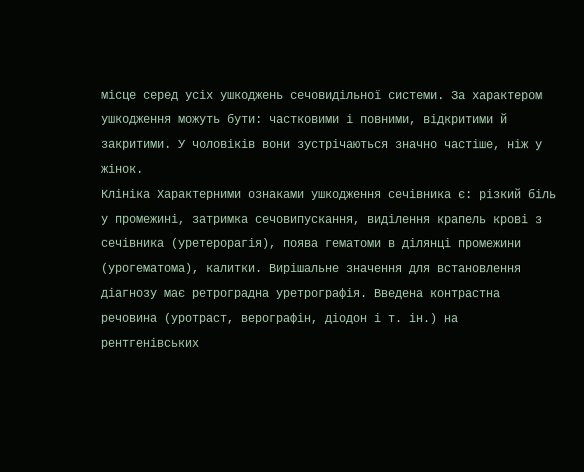місце серед усіх ушкоджень сечовидільної системи. За характером ушкодження можуть бути: частковими і повними, відкритими й закритими. У чоловіків вони зустрічаються значно частіше, ніж у жінок.
Клініка Характерними ознаками ушкодження сечівника є: різкий біль у промежині, затримка сечовипускання, виділення крапель крові з сечівника (уретерорагія), поява гематоми в ділянці промежини (урогематома), калитки. Вирішальне значення для встановлення діагнозу має ретроградна уретрографія. Введена контрастна речовина (уротраст, верографін, діодон і т. ін.) на рентгенівських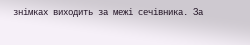знімках виходить за межі сечівника. За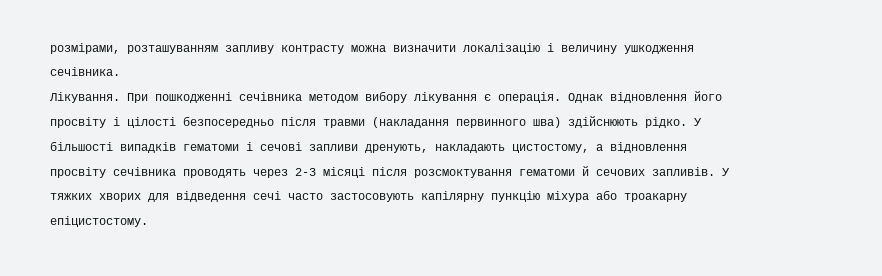розмірами, розташуванням запливу контрасту можна визначити локалізацію і величину ушкодження сечівника.
Лікування. При пошкодженні сечівника методом вибору лікування є операція. Однак відновлення його просвіту і цілості безпосередньо після травми (накладання первинного шва) здійснюють рідко. У більшості випадків гематоми і сечові запливи дренують, накладають цистостому, а відновлення просвіту сечівника проводять через 2-3 місяці після розсмоктування гематоми й сечових запливів. У тяжких хворих для відведення сечі часто застосовують капілярну пункцію міхура або троакарну епіцистостому.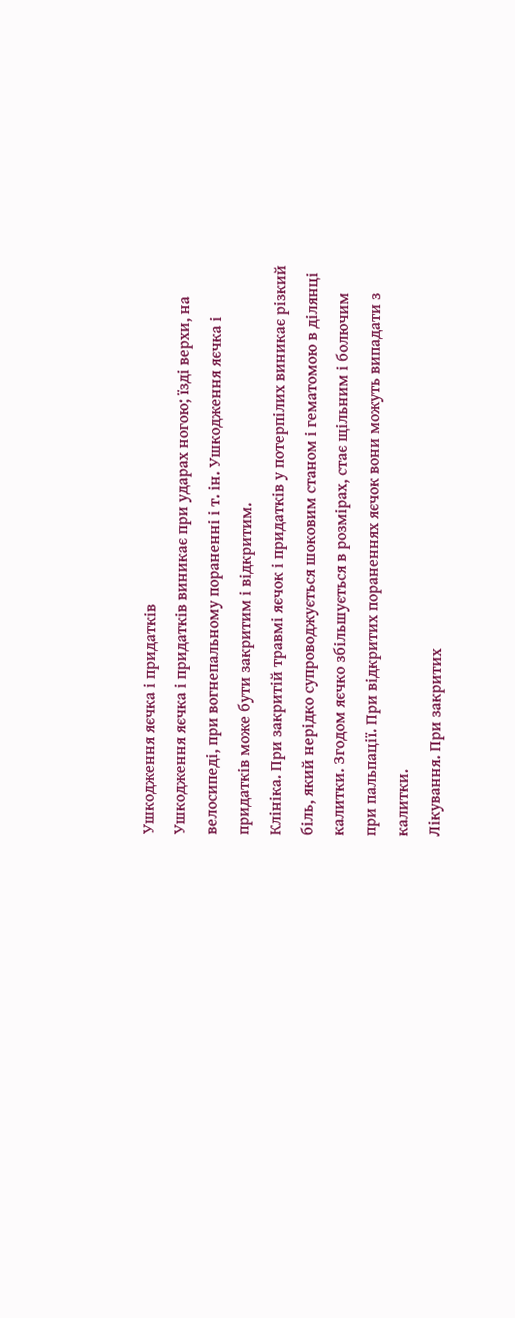Ушкодження яєчка і придатків
Ушкодження яєчка і придатків виникає при ударах ногою; їзді верхи, на велосипеді, при вогнепальному пораненні і т. ін. Ушкодження яєчка і придатків може бути закритим і відкритим.
Клініка. При закритій травмі яєчок і придатків у потерпілих виникає різкий біль, який нерідко супроводжується шоковим станом і гематомою в ділянці калитки. Згодом яєчко збільшується в розмірах, стає щільним і болючим при пальпації. При відкритих пораненнях яєчок вони можуть випадати з калитки.
Лікування. При закритих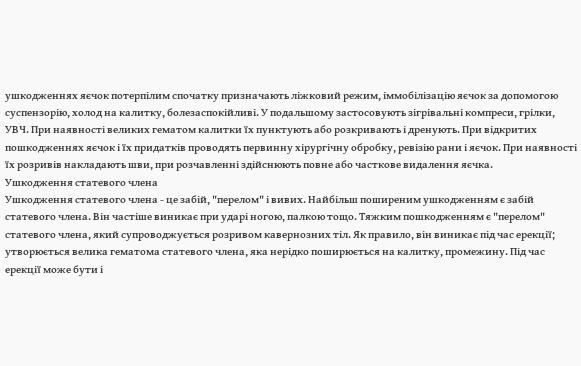ушкодженнях яєчок потерпілим спочатку призначають ліжковий режим, іммобілізацію яєчок за допомогою суспензорію, холод на калитку, болезаспокійливі. У подальшому застосовують зігрівальні компреси, грілки, УВЧ. При наявності великих гематом калитки їх пунктують або розкривають і дренують. При відкритих пошкодженнях яєчок і їх придатків проводять первинну хірургічну обробку, ревізію рани і яєчок. При наявності їх розривів накладають шви, при розчавленні здійснюють повне або часткове видалення яєчка.
Ушкодження статевого члена
Ушкодження статевого члена - це забій, "перелом" і вивих. Найбільш поширеним ушкодженням є забій статевого члена. Він частіше виникає при ударі ногою, палкою тощо. Тяжким пошкодженням є "перелом" статевого члена, який супроводжується розривом кавернозних тіл. Як правило, він виникає під час ерекції; утворюється велика гематома статевого члена, яка нерідко поширюється на калитку, промежину. Під час ерекції може бути і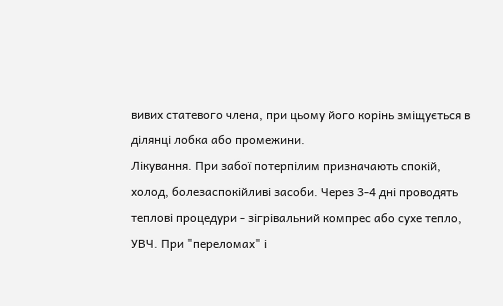вивих статевого члена, при цьому його корінь зміщується в ділянці лобка або промежини.
Лікування. При забої потерпілим призначають спокій, холод, болезаспокійливі засоби. Через 3-4 дні проводять теплові процедури - зігрівальний компрес або сухе тепло, УВЧ. При "переломах" і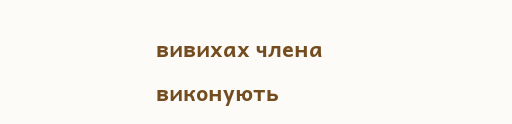вивихах члена виконують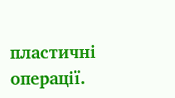пластичні операції.